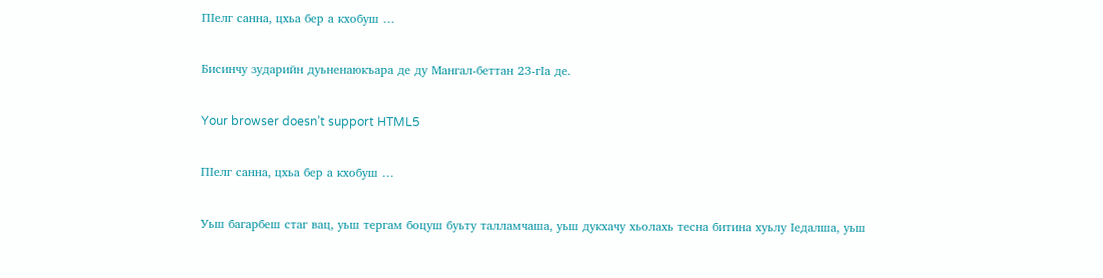ПIелг санна, цхьа бер а кхобуш …

Бисинчу зударийн дуьненаюкъара де ду Мангал-беттан 23-гIа де.

Your browser doesn’t support HTML5

ПIелг санна, цхьа бер а кхобуш …

Уьш багарбеш стаг вац, уьш тергам боцуш буьту талламчаша, уьш дукхачу хьолахь тесна битина хуьлу Iедалша, уьш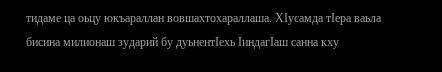тидаме ца оьцу юкъараллан вовшахтохараллаша. ХIусамда тIера ваьла бисина милионаш зударий бу дуьнентIехь IиндагIаш санна кху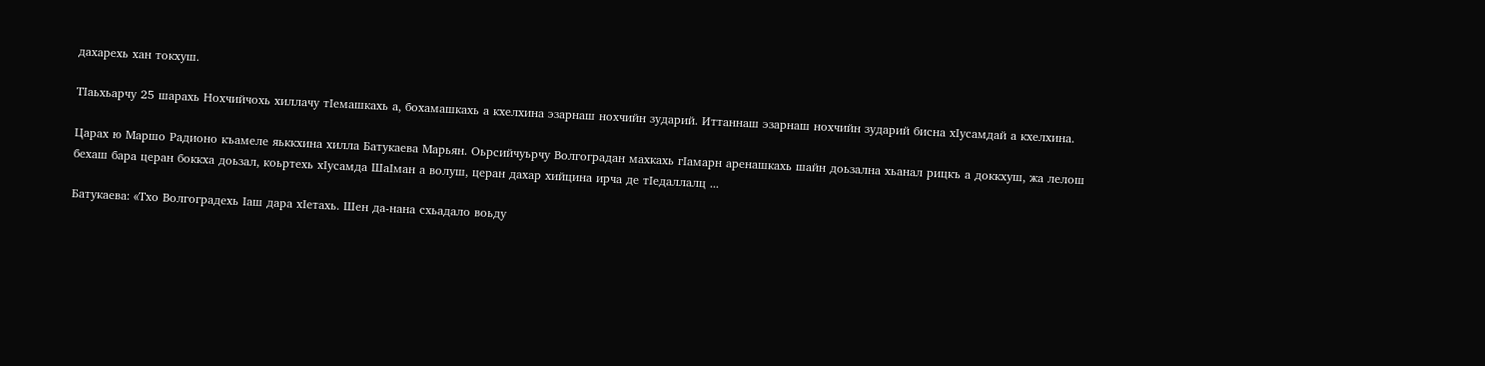дахарехь хан токхуш.

ТIаьхьарчу 25 шарахь Нохчийчохь хиллачу тIемашкахь а, бохамашкахь а кхелхина эзарнаш нохчийн зударий. Иттаннаш эзарнаш нохчийн зударий бисна хIусамдай а кхелхина.

Царах ю Маршо Радионо къамеле яьккхина хилла Батукаева Марьян. Оьрсийчуьрчу Волгоградан махкахь гIамарн аренашкахь шайн доьзална хьанал рицкъ а доккхуш, жа лелош бехаш бара церан боккха доьзал, коьртехь хIусамда ШаIман а волуш, церан дахар хийцина ирча де тIедаллалц ...

Батукаева: «Тхо Волгоградехь Iаш дара хIетахь. Шен да-нана схьадало воьду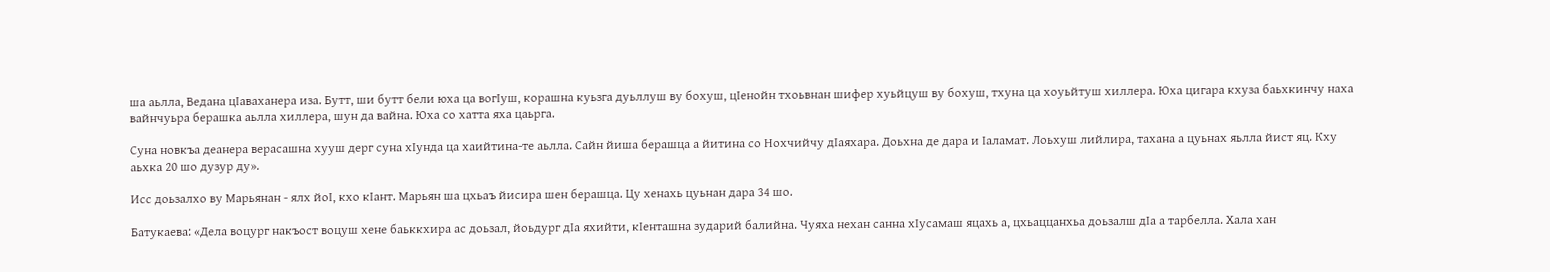ша аьлла, Ведана цIаваханера иза. Бутт, ши бутт бели юха ца вогIуш, корашна куьзга дуьллуш ву бохуш, цIенойн тхоьвнан шифер хуьйцуш ву бохуш, тхуна ца хоуьйтуш хиллера. Юха цигара кхуза баьхкинчу наха вайнчуьра берашка аьлла хиллера, шун да вайна. Юха со хатта яха цаьрга.

Суна новкъа деанера верасашна хууш дерг суна хIунда ца хаийтина-те аьлла. Сайн йиша берашца а йитина со Нохчийчу дIаяхара. Доьхна де дара и Iаламат. Лоьхуш лийлира, тахана а цуьнах яьлла йист яц. Кху аьхка 20 шо дузур ду».

Исс доьзалхо ву Марьянан - ялх йоI, кхо кIант. Марьян ша цхьаъ йисира шен берашца. Цу хенахь цуьнан дара 34 шо.

Батукаева: «Дела воцург накъост воцуш хене баьккхира ас доьзал, йоьдург дIа яхийти, кIенташна зударий балийна. Чуяха нехан санна хIусамаш яцахь а, цхьаццанхьа доьзалш дIа а тарбелла. Хала хан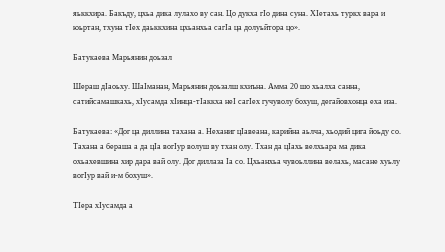яьккхира. Бакъду, цхьа дика лулахо ву сан. Цо дукха гIо дина суна. ХIетахь туркх вара и юьртан, тхуна тIех даьккхина цхьанхьа сагIа ца долуьйтора цо».

Батукаева Марьянин доьзал

Шераш дIаоьху. ШаIманан, Марьянин доьзалш кхиъна. Амма 20 шо хьалха санна, сатийсамашкахь, хIусамда хIинца-тIаккха неI сагIех гучуволу бохуш, дегайовхонца еха иза.

Батукаева: «Дог ца диллина тахана а. Неханиг цIавеана, карийна аьлча, хьодий цига йоьду со. Тахана а бераша а да цIа вогIур волуш ву тхан олу. Тхан да цIахь велхьара ма дика охьахевшина хир дара вай олу. Дог диллаза Iа со. Цхьанхьа чувоьллина велахь, масане хуьлу вогIур вай и-м бохуш».

ТIера хIусамда а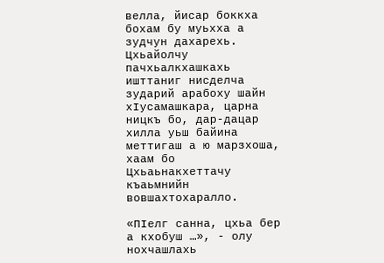велла, йисар боккха бохам бу муьхха а зудчун дахарехь. Цхьайолчу пачхьалкхашкахь ишттаниг нисделча зударий арабоху шайн хIусамашкара, царна ницкъ бо, дар-дацар хилла уьш байина меттигаш а ю марзхоша, хаам бо Цхьаьнакхеттачу къаьмнийн вовшахтохаралло.

«ПIелг санна, цхьа бер а кхобуш …», - олу нохчашлахь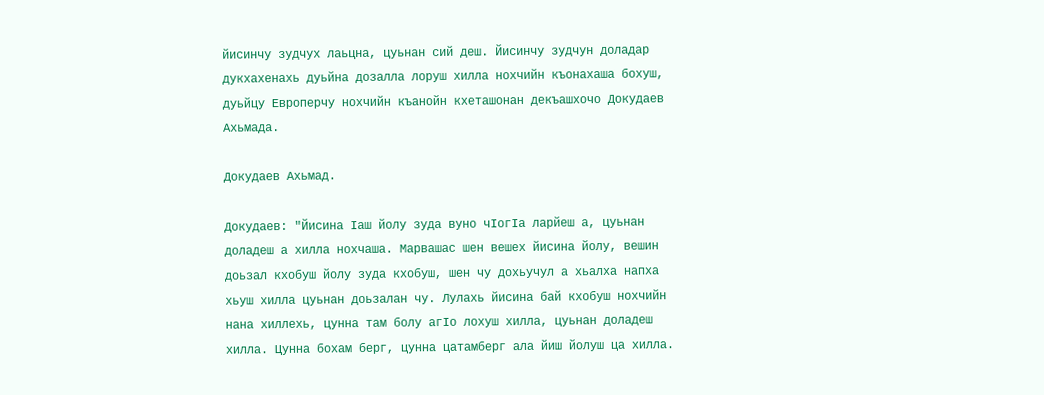йисинчу зудчух лаьцна, цуьнан сий деш. Йисинчу зудчун доладар дукхахенахь дуьйна дозалла лоруш хилла нохчийн къонахаша бохуш, дуьйцу Европерчу нохчийн къанойн кхеташонан декъашхочо Докудаев Ахьмада.

Докудаев Ахьмад.

Докудаев: "Йисина Iаш йолу зуда вуно чIогIа ларйеш а, цуьнан доладеш а хилла нохчаша. Марвашас шен вешех йисина йолу, вешин доьзал кхобуш йолу зуда кхобуш, шен чу дохьучул а хьалха напха хьуш хилла цуьнан доьзалан чу. Лулахь йисина бай кхобуш нохчийн нана хиллехь, цунна там болу агIо лохуш хилла, цуьнан доладеш хилла. Цунна бохам берг, цунна цатамберг ала йиш йолуш ца хилла.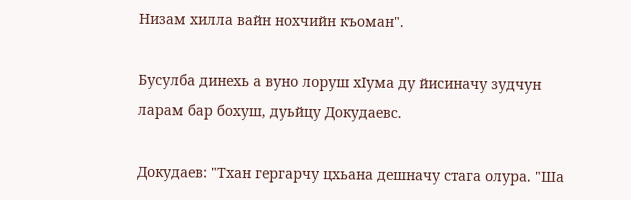Низам хилла вайн нохчийн къоман".

Бусулба динехь а вуно лоруш хIума ду йисиначу зудчун ларам бар бохуш, дуьйцу Докудаевс.

Докудаев: "Тхан гергарчу цхьана дешначу стага олура. "Ша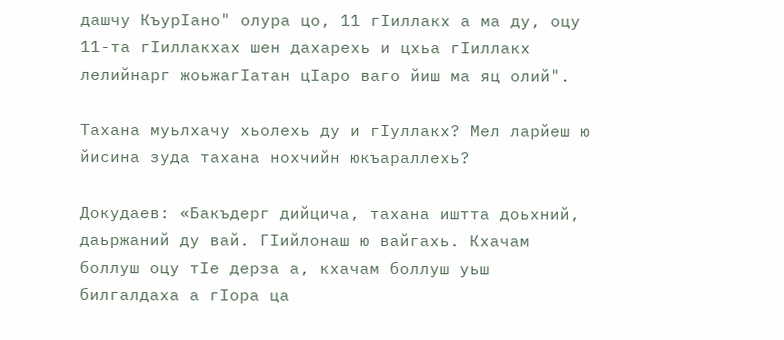дашчу КъурIано" олура цо, 11 гIиллакх а ма ду, оцу 11-та гIиллакхах шен дахарехь и цхьа гIиллакх лелийнарг жоьжагIатан цIаро ваго йиш ма яц олий".

Тахана муьлхачу хьолехь ду и гIуллакх? Мел ларйеш ю йисина зуда тахана нохчийн юкъараллехь?

Докудаев: «Бакъдерг дийцича, тахана иштта доьхний, даьржаний ду вай. ГIийлонаш ю вайгахь. Кхачам боллуш оцу тIе дерза а, кхачам боллуш уьш билгалдаха а гIора ца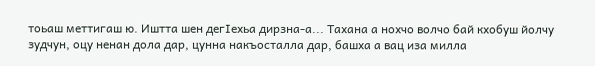тоьаш меттигаш ю. Иштта шен дегIехьа дирзна-а... Тахана а нохчо волчо бай кхобуш йолчу зудчун, оцу ненан дола дар, цунна накъосталла дар, башха а вац иза милла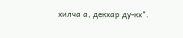хилча а, декхар ду-кх".